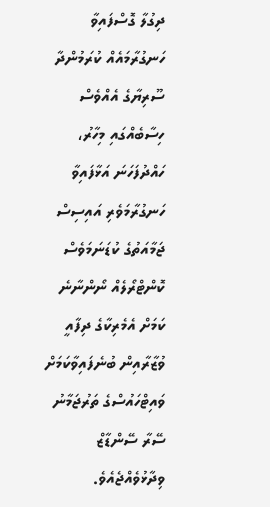ދިގުލާ ގޮސްފައިވާ ހަނގުރާމައެއް ކުރަމުންދާ ސޫރިޔާގެ އެއްވެސް ހިސާބެއްގައި މިހާރު، ހައްދުފަހަނަ އަޅާފައިވާ ހަނގުރާމަވެރި އައިސިސް ޖަމާއަތުގެ ކުޑަނަމަވެސް ކޮންޓްރޯލެއް ނޯންނާނެ ކަމަށް އެމެރިކާގެ ދިފާއީ ވުޒާރާއިން ބުނެފައިވާކަމަށް ވައިޓްހައުސްގެ ތަރުޖަމާނު ސޭރާ ސޭންޑާޒް ވިދާޅުވެއްޖެއެވެ.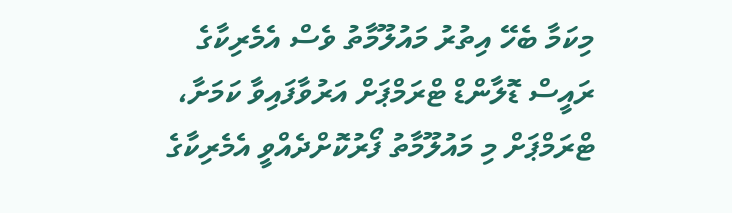މިކަމާ ބެހޭ އިތުރު މައުލޫމާތު ވެސް އެމެރިކާގެ ރައީސް ޑޮލާންޑް ޓްރަމްޕަށް އަރުވާފައިވާ ކަމަށާ، ޓްރަމްޕަށް މި މައުލޫމާތު ފޯރުކޮށްދެއްވީ އެމެރިކާގެ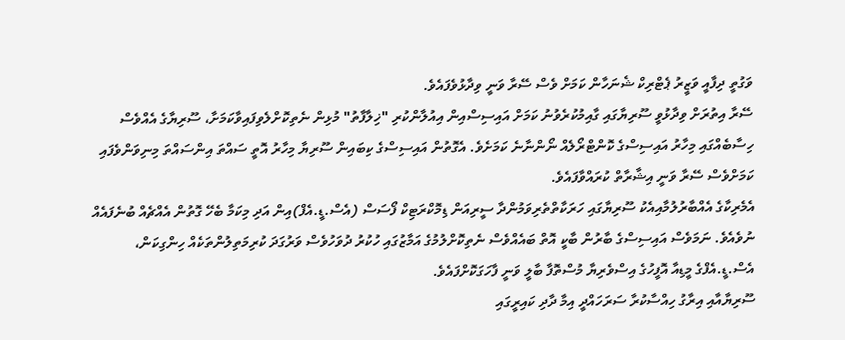ވަގުތީ ދިފާއީ ވަޒީރު ޕެޓްރިކް ޝެނަހާން ކަމަށް ވެސް ސޭރާ ވަނީ ވިދާޅުވެފައެވެ.
ސޭރާ އިތުރަށް ވިދާޅުވީ ސޫރިޔާގައި ގާއިމުކުރެވުނު ކަމަށް އައިސިސްއިން އިއުލާންކުރި "ޚިލާފާތު" މުޅިން ނެތިކޮށްލެވިފައިވާކަމަށާ، ސޫރިޔާގެ އެއްވެސް ހިސާބެއްގައި މިހާރު އައިސިސްގެ ކޮންޓްރޯލެއް ނޯންނާނެ ކަމަށެވެ. އެގޮތުން އައިސިސްގެ ކިބައިން ސޫރިޔާ މިހާރު އޮތީ ސައްތަ އިންސައްތަ މިނިވަންވެފައި ކަމަށްވެސް ސޭރާ ވަނީ އިޝާރާތް ކުރައްވާފައެވެ.
އެމެރިކާގެ އެއްބާރުލުމާއިއެކު ސޫރިޔާގައި ހަރަކާތްތެރިވަމުންދާ ސީރިއަން ޑިމޮކްރަޓިކް ފޯސަސް (އެސް.ޑީ.އެފް)އިން އަދި މިކަމާ ބެހޭ ގޮތުން އެއްޗެއް ބުނެފައެއް ނުވެއެވެ. ނަމަވެސް އައިސިސްގެ ބާރުން ބާކީ އޮތް ބައެއްވެސް ނެތިކޮށްލުމުގެ އަމާޒުގައި ހުކުރު ދުވަހުވެސް ވަރުގަދަ ކުރިމަތިލުންތަކެއް ހިންގިކަން، އެސް.ޑީ.އެފްގެ މީޑިއާ އޮފީހުގެ އިސްވެރިޔާ މުސްތޮފާ ބާލީ ވަނީ ފާހަގަކޮށްފައެވެ.
ސޫރިޔާއާއި އިރާގު ހިއްސާކުރާ ސަރަހައްދީ އިމާ ދާދި ކައިރީގައި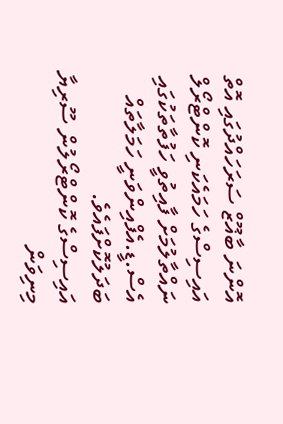އޮންނަ ބާޣޫޒް ސަރަހައްދުގައި އޮތް އައިސިސްގެ ހަމައެކަނި ކޮންޓްރޯލް ނައްތާލުމަށް ފާއިތުވީ ހަފުތާތަކުގައި އެސް.ޑީ.އެފްއިންވަނީ ހަމަލާތައް ބަދަލުކޮށްފައެވެ.
އައިސިސްގެ ކޮންޓްރޯލުން ސޫރިޔާ މިނިވަން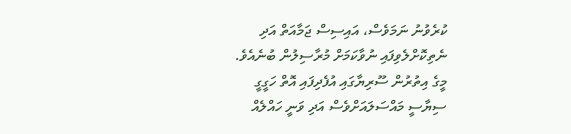ކުރެވުނު ނަމަވެސް، އައިސިސް ޖަމާއަތް އަދި ނެތިކޮށްލެވިފައި ނުވާކަމަށް މުރާސިލުން ބުނެއެވެ. މީގެ އިތުރުން ސޫރިޔާގައި އުފެދިފައި އޮތް ހަގީގީ ސިޔާސީ މައްސަލައަށްވެސް އަދި ވަނީ ހައްލެއް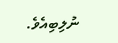ނުލިބިއެވެ.